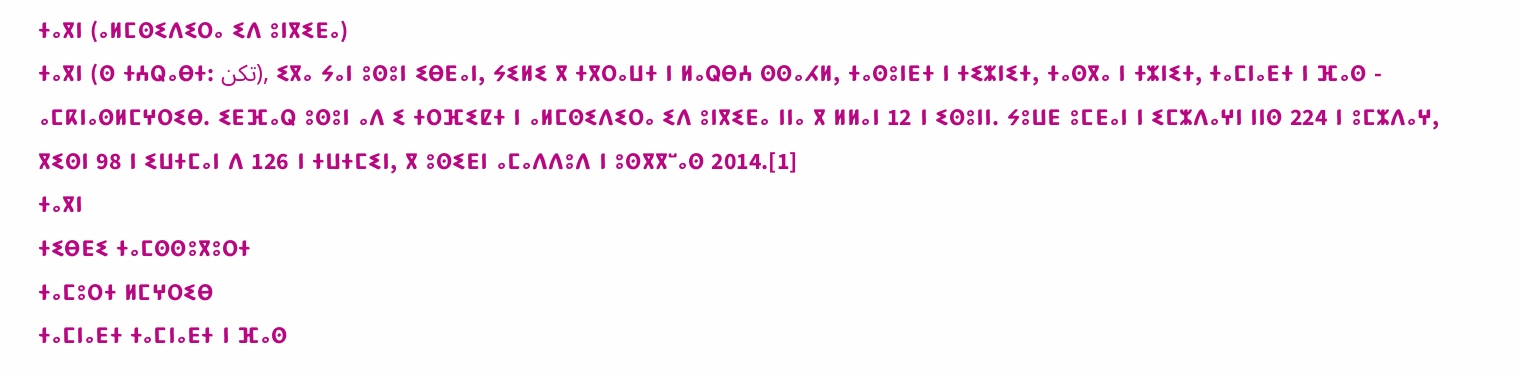ⵜⴰⴳⵏ (ⴰⵍⵎⵙⵉⴷⵉⵔⴰ ⵉⴷ ⵓⵏⴳⵉⴹⴰ)
ⵜⴰⴳⵏ (ⵙ ⵜⵄⵕⴰⴱⵜ: تكن), ⵉⴳⴰ ⵢⴰⵏ ⵓⵙⵓⵏ ⵉⴱⴹⴰⵏ, ⵢⵉⵍⵉ ⴳ ⵜⴳⵔⴰⵡⵜ ⵏ ⵍⴰⵕⴱⵄ ⵙⵙⴰⵃⵍ, ⵜⴰⵙⵓⵏⴹⵜ ⵏ ⵜⵉⵣⵏⵉⵜ, ⵜⴰⵙⴳⴰ ⵏ ⵜⵣⵏⵉⵜ, ⵜⴰⵎⵏⴰⴹⵜ ⵏ ⴼⴰⵙ - ⴰⵎⴽⵏⴰⵙⵍⵎⵖⵔⵉⴱ. ⵉⴹⴼⴰⵕ ⵓⵙⵓⵏ ⴰⴷ ⵉ ⵜⵔⴼⵉⵇⵜ ⵏ ⴰⵍⵎⵙⵉⴷⵉⵔⴰ ⵉⴷ ⵓⵏⴳⵉⴹⴰ ⵏⵏⴰ ⴳ ⵍⵍⴰⵏ 12 ⵏ ⵉⵙⵓⵏⵏ. ⵢⵓⵡⴹ ⵓⵎⴹⴰⵏ ⵏ ⵉⵎⵣⴷⴰⵖⵏ ⵏⵏⵙ 224 ⵏ ⵓⵎⵣⴷⴰⵖ, ⴳⵉⵙⵏ 98 ⵏ ⵉⵡⵜⵎⴰⵏ ⴷ 126 ⵏ ⵜⵡⵜⵎⵉⵏ, ⴳ ⵓⵙⵉⴹⵏ ⴰⵎⴰⴷⴷⵓⴷ ⵏ ⵓⵙⴳⴳⵯⴰⵙ 2014.[1]
ⵜⴰⴳⵏ
ⵜⵉⴱⴹⵉ ⵜⴰⵎⵙⵙⵓⴳⵓⵔⵜ
ⵜⴰⵎⵓⵔⵜ ⵍⵎⵖⵔⵉⴱ
ⵜⴰⵎⵏⴰⴹⵜ ⵜⴰⵎⵏⴰⴹⵜ ⵏ ⴼⴰⵙ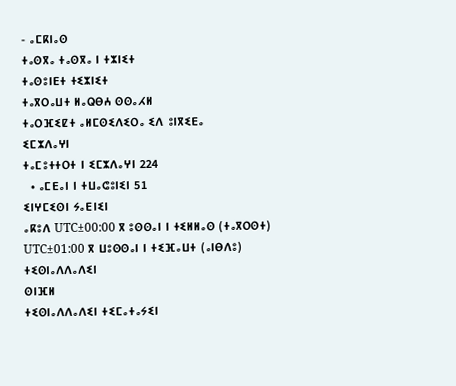- ⴰⵎⴽⵏⴰⵙ
ⵜⴰⵙⴳⴰ ⵜⴰⵙⴳⴰ ⵏ ⵜⵣⵏⵉⵜ
ⵜⴰⵙⵓⵏⴹⵜ ⵜⵉⵣⵏⵉⵜ
ⵜⴰⴳⵔⴰⵡⵜ ⵍⴰⵕⴱⵄ ⵙⵙⴰⵃⵍ
ⵜⴰⵔⴼⵉⵇⵜ ⴰⵍⵎⵙⵉⴷⵉⵔⴰ ⵉⴷ ⵓⵏⴳⵉⴹⴰ
ⵉⵎⵣⴷⴰⵖⵏ
ⵜⴰⵎⵓⵜⵜⵔⵜ ⵏ ⵉⵎⵣⴷⴰⵖⵏ 224
  • ⴰⵎⴹⴰⵏ ⵏ ⵜⵡⴰⵛⵓⵏⵉⵏ 51
ⵉⵏⵖⵎⵉⵙⵏ ⵢⴰⴹⵏⵉⵏ
ⴰⴽⵓⴷ UTC±00:00 ⴳ ⵓⵙⵙⴰⵏ ⵏ ⵜⵉⵍⵍⴰⵙ (ⵜⴰⴳⵔⵙⵜ)
UTC±01:00 ⴳ ⵡⵓⵙⵙⴰⵏ ⵏ ⵜⵉⴼⴰⵡⵜ (ⴰⵏⴱⴷⵓ)
ⵜⵉⵙⵏⴰⴷⴷⴰⴷⵉⵏ
ⵙⵏⴼⵍ
ⵜⵉⵙⵏⴰⴷⴷⴰⴷⵉⵏ ⵜⵉⵎⴰⵜⴰⵢⵉⵏ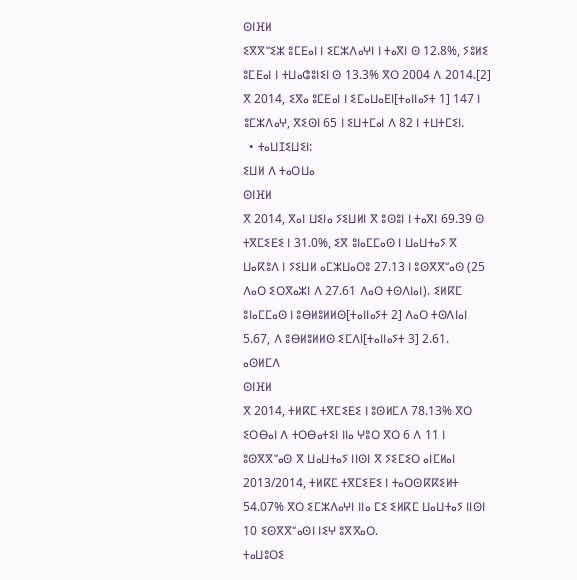ⵙⵏⴼⵍ
ⵉⴳⴳⵯⵉⵣ ⵓⵎⴹⴰⵏ ⵏ ⵉⵎⵣⴷⴰⵖⵏ ⵏ ⵜⴰⴳⵏ ⵙ 12.8%, ⵢⵓⵍⵉ ⵓⵎⴹⴰⵏ ⵏ ⵜⵡⴰⵛⵓⵏⵉⵏ ⵙ 13.3% ⴳⵔ 2004 ⴷ 2014.[2] ⴳ 2014, ⵉⴳⴰ ⵓⵎⴹⴰⵏ ⵏ ⵉⵎⴰⵡⴰⴹⵏ[ⵜⴰⵏⵏⴰⵢⵜ 1] 147 ⵏ ⵓⵎⵣⴷⴰⵖ, ⴳⵉⵙⵏ 65 ⵏ ⵉⵡⵜⵎⴰⵏ ⴷ 82 ⵏ ⵜⵡⵜⵎⵉⵏ.
  • ⵜⴰⵡⵊⵉⵡⵉⵏ:
ⵉⵡⵍ ⴷ ⵜⴰⵔⵡⴰ
ⵙⵏⴼⵍ
ⴳ 2014, ⴳⴰⵏ ⵡⵉⵏⴰ ⵢⵉⵡⵍⵏ ⴳ ⵓⵙⵓⵏ ⵏ ⵜⴰⴳⵏ 69.39 ⵙ ⵜⴳⵎⵉⴹⵉ ⵏ 31.0%, ⵉⴳ ⵓⵏⴰⵎⵎⴰⵙ ⵏ ⵡⴰⵡⵜⴰⵢ ⴳ ⵡⴰⴽⵓⴷ ⵏ ⵢⵉⵡⵍ ⴰⵎⵣⵡⴰⵔⵓ 27.13 ⵏ ⵓⵙⴳⴳⵯⴰⵙ (25 ⴷⴰⵔ ⵉⵔⴳⴰⵣⵏ ⴷ 27.61 ⴷⴰⵔ ⵜⵙⴷⵏⴰⵏ). ⵉⵍⴽⵎ ⵓⵏⴰⵎⵎⴰⵙ ⵏ ⵓⴱⵍⵓⵍⵍⵙ[ⵜⴰⵏⵏⴰⵢⵜ 2] ⴷⴰⵔ ⵜⵙⴷⵏⴰⵏ 5.67, ⴷ ⵓⴱⵍⵓⵍⵍⵙ ⵉⵎⴷⵏ[ⵜⴰⵏⵏⴰⵢⵜ 3] 2.61.
ⴰⵙⵍⵎⴷ
ⵙⵏⴼⵍ
ⴳ 2014, ⵜⵍⴽⵎ ⵜⴳⵎⵉⴹⵉ ⵏ ⵓⵙⵍⵎⴷ 78.13% ⴳⵔ ⵉⵔⴱⴰⵏ ⴷ ⵜⵔⴱⴰⵜⵉⵏ ⵏⵏⴰ ⵖⵓⵔ ⴳⵔ 6 ⴷ 11 ⵏ ⵓⵙⴳⴳⵯⴰⵙ ⴳ ⵡⴰⵡⵜⴰⵢ ⵏⵏⵙⵏ ⴳ ⵢⵉⵎⵉⵔ ⴰⵏⵎⵍⴰⵏ 2013/2014, ⵜⵍⴽⵎ ⵜⴳⵎⵉⴹⵉ ⵏ ⵜⴰⵔⵙⴽⴽⵉⵍⵜ 54.07% ⴳⵔ ⵉⵎⵣⴷⴰⵖⵏ ⵏⵏⴰ ⵎⵉ ⵉⵍⴽⵎ ⵡⴰⵡⵜⴰⵢ ⵏⵏⵙⵏ 10 ⵉⵙⴳⴳⵯⴰⵙⵏ ⵏⵉⵖ ⵓⴳⴳⴰⵔ.
ⵜⴰⵡⵓⵔⵉ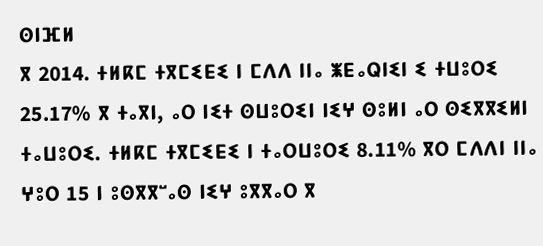ⵙⵏⴼⵍ
ⴳ 2014. ⵜⵍⴽⵎ ⵜⴳⵎⵉⴹⵉ ⵏ ⵎⴷⴷ ⵏⵏⴰ ⵥⴹⴰⵕⵏⵉⵏ ⵉ ⵜⵡⵓⵔⵉ 25.17% ⴳ ⵜⴰⴳⵏ, ⴰⵔ ⵏⵉⵜ ⵙⵡⵓⵔⵉⵏ ⵏⵉⵖ ⵙⵓⵍⵏ ⴰⵔ ⵙⵉⴳⴳⵉⵍⵏ ⵜⴰⵡⵓⵔⵉ. ⵜⵍⴽⵎ ⵜⴳⵎⵉⴹⵉ ⵏ ⵜⴰⵔⵡⵓⵔⵉ 8.11% ⴳⵔ ⵎⴷⴷⵏ ⵏⵏⴰ ⵖⵓⵔ 15 ⵏ ⵓⵙⴳⴳⵯⴰⵙ ⵏⵉⵖ ⵓⴳⴳⴰⵔ ⴳ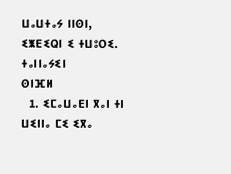ⵡⴰⵡⵜⴰⵢ ⵏⵏⵙⵏ, ⵉⵥⴹⵉⵕⵏ ⵉ ⵜⵡⵓⵔⵉ.
ⵜⴰⵏⵏⴰⵢⵉⵏ
ⵙⵏⴼⵍ
  1. ⵉⵎⴰⵡⴰⴹⵏ ⴳⴰⵏ ⵜⵏ ⵡⵉⵏⵏⴰ ⵎⵉ ⵉⴳⴰ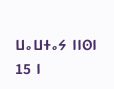ⵡⴰⵡⵜⴰⵢ ⵏⵏⵙⵏ 15 ⵏ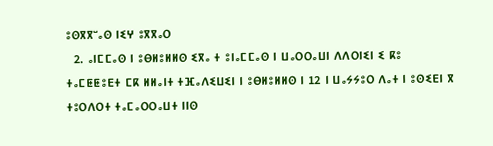ⵓⵙⴳⴳⵯⴰⵙ ⵏⵉⵖ ⵓⴳⴳⴰⵔ
  2. ⴰⵏⵎⵎⴰⵙ ⵏ ⵓⴱⵍⵓⵍⵍⵙ ⵉⴳⴰ ⵜ ⵓⵏⴰⵎⵎⴰⵙ ⵏ ⵡⴰⵔⵔⴰⵡⵏ ⴷⴷⵔⵏⵉⵏ ⵉ ⴽⵓ ⵜⴰⵎⵟⵟⵓⴹⵜ ⵎⴽ ⵍⵍⴰⵏⵜ ⵜⴼⴰⴷⵉⵡⵉⵏ ⵏ ⵓⴱⵍⵓⵍⵍⵙ ⵏ 12 ⵏ ⵡⴰⵢⵢⵓⵔ ⴷⴰⵜ ⵏ ⵓⵙⵉⴹⵏ ⴳ ⵜⵓⵔⴷⵔⵜ ⵜⴰⵎⴰⵔⵔⴰⵡⵜ ⵏⵏⵙ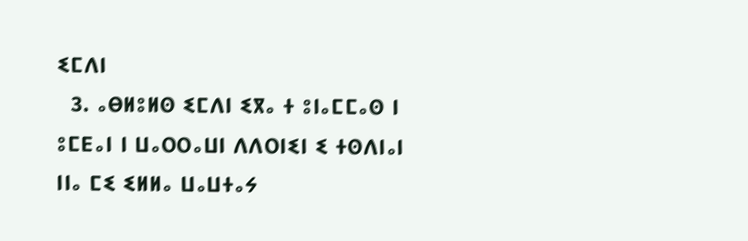ⵉⵎⴷⵏ
  3. ⴰⴱⵍⵓⵍⵙ ⵉⵎⴷⵏ ⵉⴳⴰ ⵜ ⵓⵏⴰⵎⵎⴰⵙ ⵏ ⵓⵎⴹⴰⵏ ⵏ ⵡⴰⵔⵔⴰⵡⵏ ⴷⴷⵔⵏⵉⵏ ⵉ ⵜⵙⴷⵏⴰⵏ ⵏⵏⴰ ⵎⵉ ⵉⵍⵍⴰ ⵡⴰⵡⵜⴰⵢ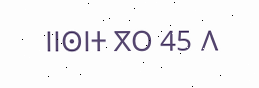ⵏⵏⵙⵏⵜ ⴳⵔ 45 ⴷ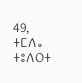49, ⵜⵎⴷⴰ ⵜⵓⴷⵔⵜ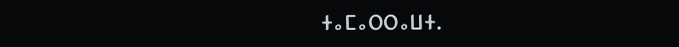ⵜⴰⵎⴰⵔⵔⴰⵡⵜ.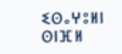ⵉⵙⴰⵖⵓⵍⵏ
ⵙⵏⴼⵍ